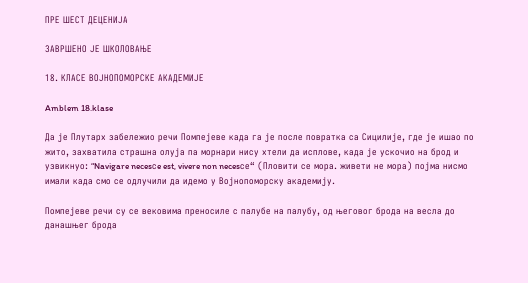ПРЕ ШЕСТ ДЕЦЕНИЈА

ЗАВРШЕНО ЈЕ ШКОЛОВАЊЕ

18. КЛАСЕ ВОЈНОПОМОРСКЕ АКАДЕМИЈЕ

Amblem 18.klase

Да је Плутарх забележио речи Помпејеве када га је после повратка са Сицилије, где је ишао по жито, захватила страшна олуја па морнари нису хтели да исплове, када је ускочио на брод и узвикнуо: “Navigare necesсe est, vivere non necesсe“ (Пловити се мора. живети не мора) појма нисмо имали када смо се одлучили да идемо у Војнопоморску академију.

Помпејеве речи су се вековима преносиле с палубе на палубу, од његовог брода на весла до данашњег брода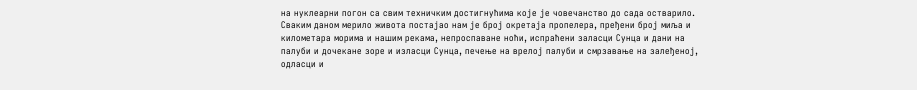на нуклеарни погон са свим техничким достигнућима које је човечанство до сада остварило. Сваким даном мерило живота постајао нам је број окретаја пропелера, пређени број миља и километара морима и нашим рекама, непроспаване ноћи, испраћени заласци Сунца и дани на палуби и дочекане зоре и изласци Сунца, печење на врелој палуби и смрзавање на залеђеној, одласци и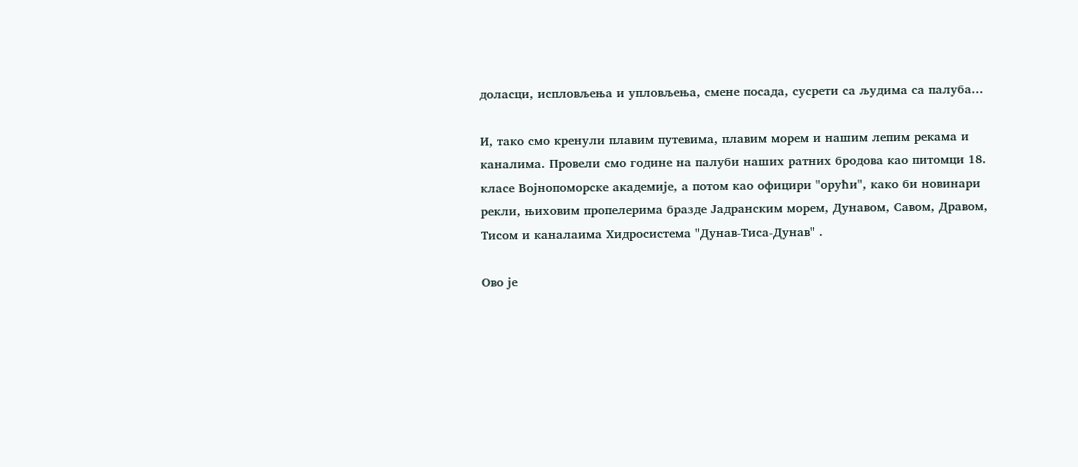доласци, испловљења и упловљења, смене посада, сусрети са људима са палуба...

И, тако смо кренули плавим путевима, плавим морем и нашим лепим рекама и каналима. Провели смо године на палуби наших ратних бродова као питомци 18. класе Војнопоморске академије, а потом као официри "орући", како би новинари рекли, њиховим пропелерима бразде Јадранским морем, Дунавом, Савом, Дравом, Тисом и каналаима Хидросистема "Дунав-Тиса-Дунав" .

Ово је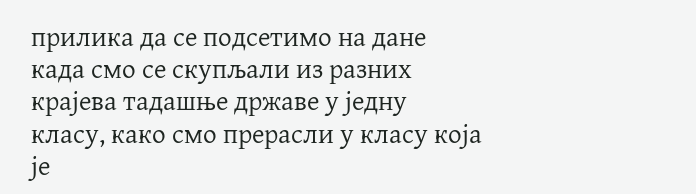прилика да се подсетимо на дане када смо се скупљали из разних крајева тадашње државе у једну класу, како смо прерасли у класу која је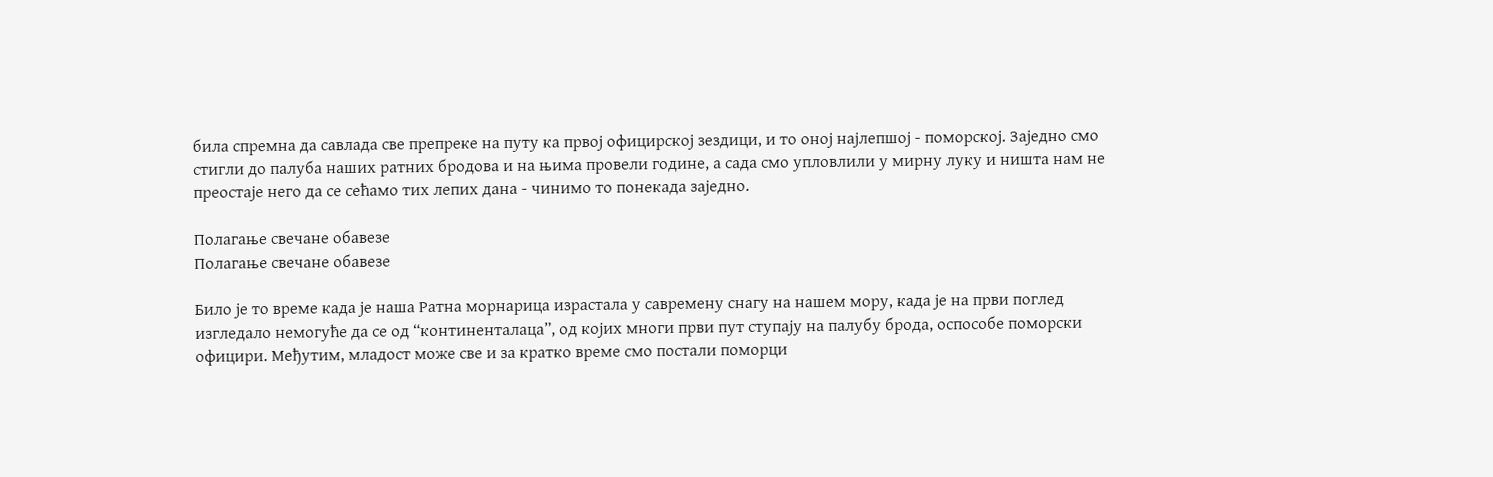била спремна да савлада све препреке на путу ка првој официрској зездици, и то оној најлепшој - поморској. Заједно смо стигли до палуба наших ратних бродова и на њима провели године, а сада смо упловлили у мирну луку и ништа нам не преостаје него да се сећамо тих лепих дана - чинимо то понекада заједно.

Полагање свечане обавезе
Полагање свечане обавезе

Било је то време када је наша Ратна морнарица израстала у савремену снагу на нашем мору, када је на први поглед изгледало немогуће да се од “континенталаца”, од којих многи први пут ступају на палубу брода, оспособе поморски официри. Међутим, младост може све и за кратко време смо постали поморци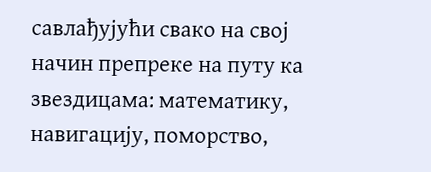савлађујући свако на свој начин препреке на путу ка звездицама: математику, навигацију, поморство,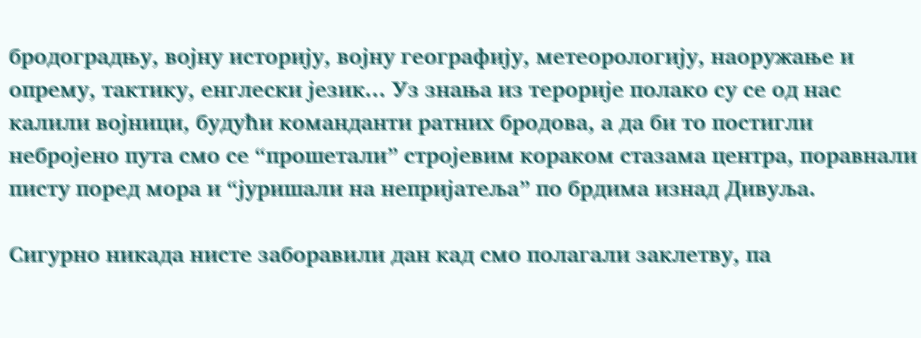бродоградњу, војну историју, војну географију, метеорологију, наоружање и опрему, тактику, енглески језик... Уз знања из терорије полако су се од нас калили војници, будући команданти ратних бродова, а да би то постигли небројено пута смо се “прошетали” стројевим кораком стазама центра, поравнали писту поред мора и “јуришали на непријатеља” по брдима изнад Дивуља.

Сигурно никада нисте заборавили дан кад смо полагали заклетву, па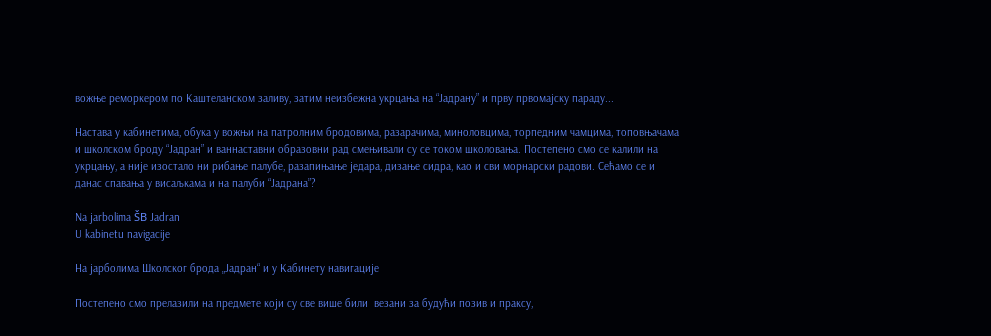вожње реморкером по Каштеланском заливу, затим неизбежна укрцања на “Јадрану” и прву првомајску параду...

Настава у кабинетима, обука у вожњи на патролним бродовима, разарачима, миноловцима, торпедним чамцима, топовњачама и школском броду “Јадран” и ваннаставни образовни рад смењивали су се током школовања. Постепено смо се калили на укрцању, а није изостало ни рибање палубе, разапињање једара, дизање сидра, као и сви морнарски радови. Сећамо се и данас спавања у висаљкама и на палуби “Јадрана”?

Na jarbolima ŠB Jadran
U kabinetu navigacije

На јарболима Школског брода „Јадран“ и у Кабинету навигације

Постепено смо прелазили на предмете који су све више били  везани за будући позив и праксу,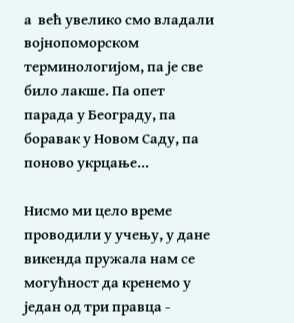а  већ увелико смо владали војнопоморском терминологијом, па је све било лакше. Па опет парада у Београду, па боравак у Новом Саду, па поново укрцање...

Нисмо ми цело време проводили у учењу, у дане викенда пружала нам се могућност да кренемо у један од три правца -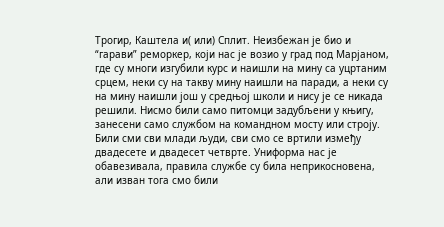Трогир, Каштела и( или) Сплит. Неизбежан је био и “гарави” реморкер, који нас је возио у град под Марјаном, где су многи изгубили курс и наишли на мину са уцртаним срцем, неки су на такву мину наишли на паради, а неки су на мину наишли још у средњој школи и нису је се никада решили. Нисмо били само питомци задубљени у књигу, занесени само службом на командном мосту или строју. Били сми сви млади људи, сви смо се вртили између двадесете и двадесет четврте. Униформа нас је обавезивала, правила службе су била неприкосновена, али изван тога смо били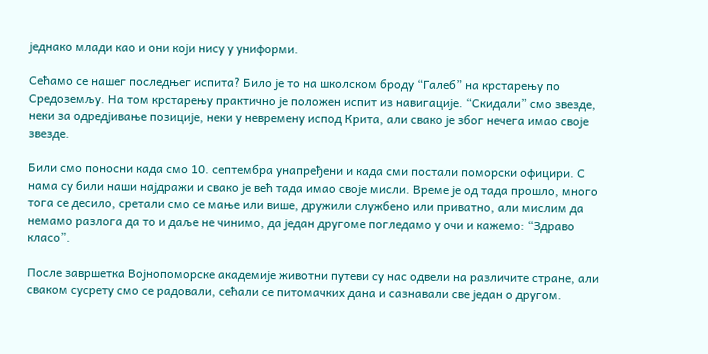једнако млади као и они који нису у униформи.

Сећамо се нашег последњег испита? Било је то на школском броду “Галеб” на крстарењу по Средоземљу. На том крстарењу практично је положен испит из навигације. “Скидали” смо звезде, неки за одредјивање позиције, неки у невремену испод Крита, али свако је због нечега имао своје звезде.

Били смо поносни када смо 10. септембра унапређени и када сми постали поморски официри. С нама су били наши најдражи и свако је већ тада имао своје мисли. Време је од тада прошло, много тога се десило, сретали смо се мање или више, дружили службено или приватно, али мислим да немамо разлога да то и даље не чинимо, да један другоме погледамо у очи и кажемо: “Здраво класо”.

После завршетка Војнопоморске академије животни путеви су нас одвели на различите стране, али сваком сусрету смо се радовали, сећали се питомачких дана и сазнавали све један о другом.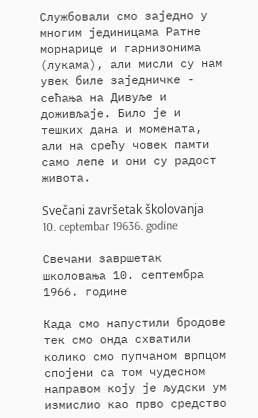Службовали смо заједно у многим јединицама Ратне морнарице и гарнизонима (лукама), али мисли су нам увек биле заједничке - сећања на Дивуље и доживљаје. Било је и тешких дана и момената, али на срећу човек памти само лепе и они су радост живота.

Svečani završetak školovanja
10. ceptembar 19636. godine

Свечани завршетак школовања 10. септембра 1966. године

Када смо напустили бродове тек смо онда схватили колико смо пупчаном врпцом спојени са том чудесном направом коју је људски ум измислио као прво средство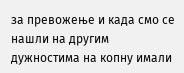за превожење и када смо се нашли на другим дужностима на копну имали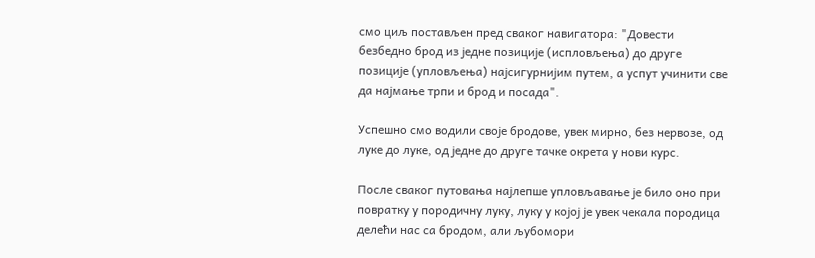смо циљ постављен пред сваког навигатора: "Довести безбедно брод из једне позиције (испловљења) до друге позиције (упловљења) најсигурнијим путем, а успут учинити све да најмање трпи и брод и посада".

Успешно смо водили своје бродове, увек мирно, без нервозе, од луке до луке, од једне до друге тачке окрета у нови курс.

После сваког путовања најлепше упловљавање је било оно при повратку у породичну луку, луку у којој је увек чекала породица делећи нас са бродом, али љубомори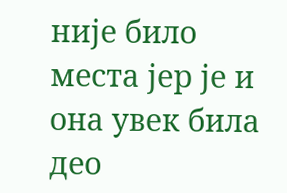није било места јер је и она увек била део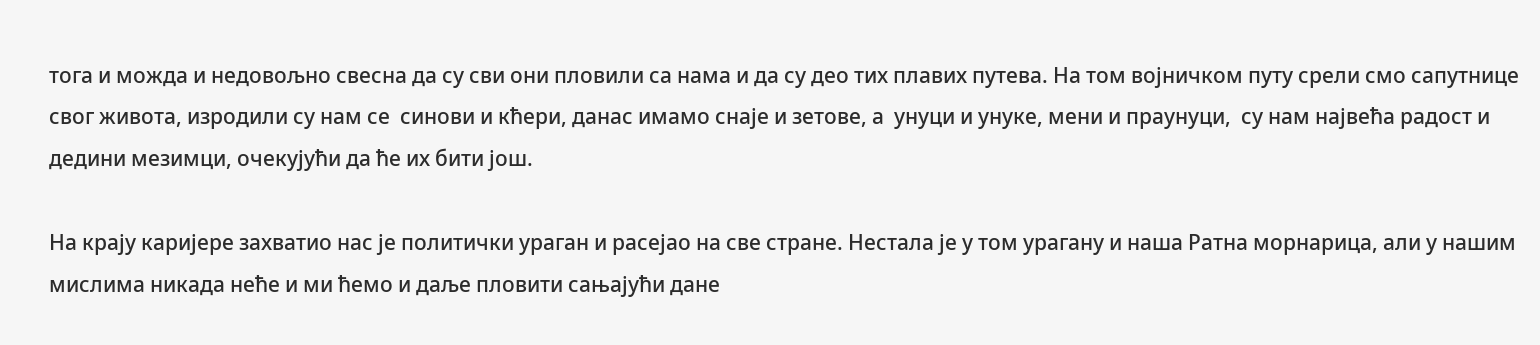тога и можда и недовољно свесна да су сви они пловили са нама и да су део тих плавих путева. На том војничком путу срели смо сапутнице свог живота, изродили су нам се  синови и кћери, данас имамо снаје и зетове, а  унуци и унуке, мени и праунуци,  су нам највећа радост и дедини мезимци, очекујући да ће их бити још.

На крају каријере захватио нас је политички ураган и расејао на све стране. Нестала је у том урагану и наша Ратна морнарица, али у нашим мислима никада неће и ми ћемо и даље пловити сањајући дане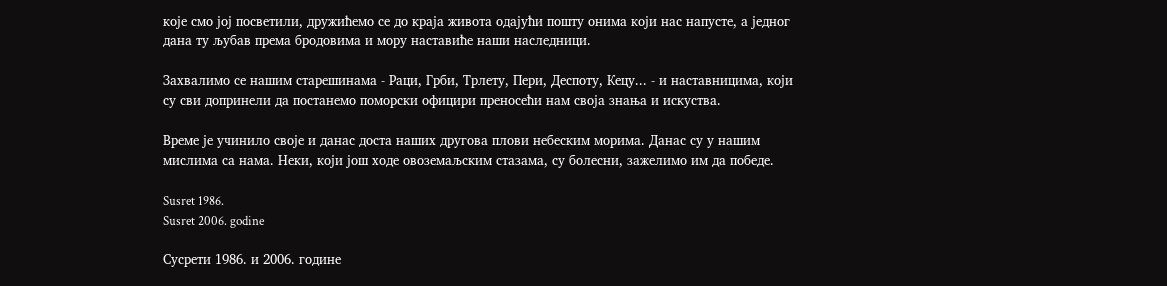које смо јој посветили, дружићемо се до краја живота одајући пошту онима који нас напусте, а једног дана ту љубав према бродовима и мору наставиће наши наследници.

Захвалимо се нашим старешинама - Раци, Грби, Трлету, Пери, Деспоту, Кецу... - и наставницима, који су сви допринели да постанемо поморски официри преносећи нам своја знања и искуства.

Време је учинило своје и данас доста наших другова плови небеским морима. Данас су у нашим мислима са нама. Неки, који још ходе овоземаљским стазама, су болесни, зажелимо им да победе.

Susret 1986.
Susret 2006. godine

Сусрети 1986. и 2006. године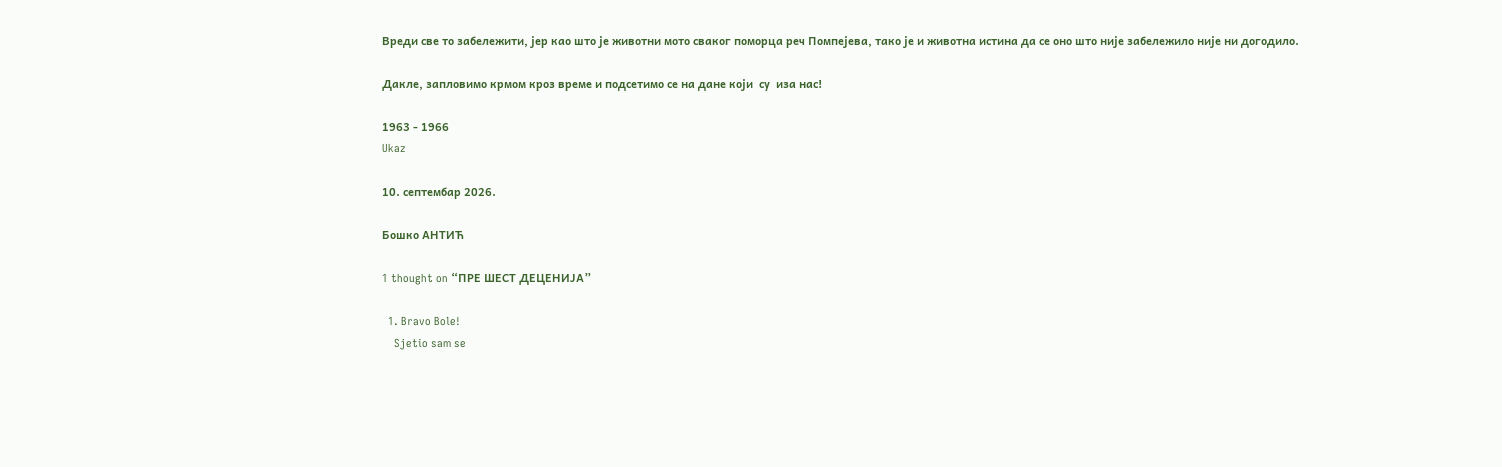Вреди све то забележити, јер као што је животни мото сваког поморца реч Помпејева, тако је и животна истина да се оно што није забележило није ни догодило.

Дакле, запловимо крмом кроз време и подсетимо се на дане који  су  иза нас!

1963 - 1966
Ukaz

10. септембар 2026.

Бошко АНТИЋ

1 thought on “ПРЕ ШЕСТ ДЕЦЕНИЈА”

  1. Bravo Bole!
    Sjetio sam se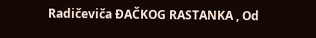Radičeviča ĐAČKOG RASTANKA , Od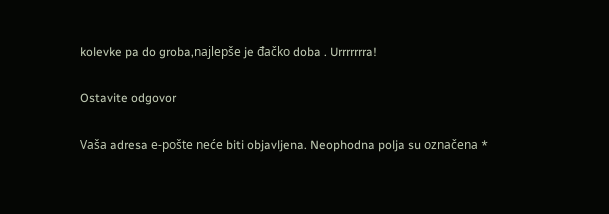kolevke pa do groba,najlepše je đačko doba . Urrrrrrra!

Ostavite odgovor

Vaša adresa e-pošte neće biti objavljena. Neophodna polja su označena *